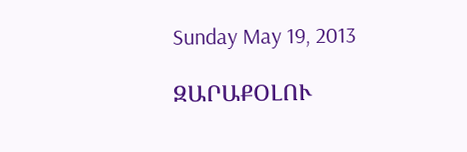Sunday May 19, 2013

ԶԱՐԱՔՕԼՈՒ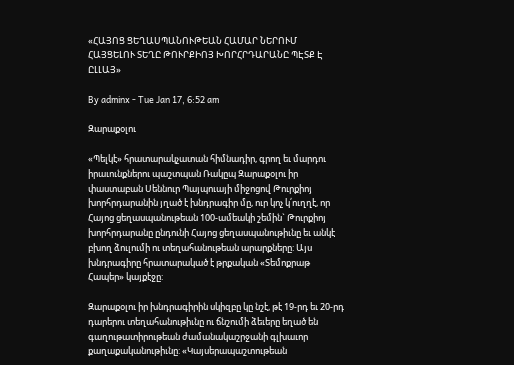«ՀԱՅՈՑ ՑԵՂԱՍՊԱՆՈՒԹԵԱՆ ՀԱՄԱՐ ՆԵՐՈՒՄ ՀԱՅՑԵԼՈՒ ՏԵՂԸ ԹՈՒՐՔԻՈՅ ԽՈՐՀՐԴԱՐԱՆԸ ՊԷՏՔ Է ԸԼԼԱՅ»

By adminx - Tue Jan 17, 6:52 am

Զարաքօլու

«Պելկէ» հրատարակչատան հիմնադիր, գրող եւ մարդու իրաւունքներու պաշտպան Ռակըպ Զարաքօլու իր փաստաբան Սեննուր Պայպուայի միջոցով Թուրքիոյ խորհրդարանին յղած է խնդրագիր մը, ուր կոչ կ՛ուղղէ, որ Հայոց ցեղասպանութեան 100-ամեակի շեմին` Թուրքիոյ խորհրդարանը ընդունի Հայոց ցեղասպանութիւնը եւ անկէ բխող ձուլումի ու տեղահանութեան արարքները: Այս խնդրագիրը հրատարակած է թրքական «Տեմոքրաթ Հապեր» կայքէջը:

Զարաքօլու իր խնդրագիրին սկիզբը կը նշէ, թէ 19-րդ եւ 20-րդ դարերու տեղահանութիւնը ու ճնշումի ձեւերը եղած են գաղութատիրութեան ժամանակաշրջանի գլխաւոր քաղաքականութիւնը: «Կայսերապաշտութեան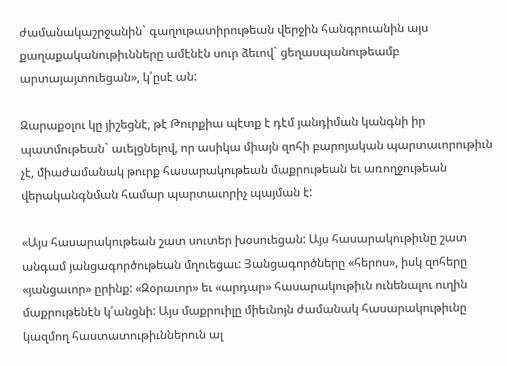ժամանակաշրջանին` գաղութատիրութեան վերջին հանգրուանին այս քաղաքականութիւնները ամէնէն սուր ձեւով` ցեղասպանութեամբ արտայայտուեցան», կ՛ըսէ ան:

Զարաքօլու կը յիշեցնէ, թէ Թուրքիա պէտք է դէմ յանդիման կանգնի իր պատմութեան` աւելցնելով, որ ասիկա միայն զոհի բարոյական պարտաւորութիւն չէ, միաժամանակ թուրք հասարակութեան մաքրութեան եւ առողջութեան վերականգնման համար պարտաւորիչ պայման է:

«Այս հասարակութեան շատ սուտեր խօսուեցան: Այս հասարակութիւնը շատ անգամ յանցագործութեան մղուեցաւ: Յանցագործները «հերոս», իսկ զոհերը «յանցաւոր» ըրինք: «Զօրաւոր» եւ «արդար» հասարակութիւն ունենալու ուղին մաքրութենէն կ՛անցնի: Այս մաքրուիլը միեւնոյն ժամանակ հասարակութիւնը կազմող հաստատութիւններուն ալ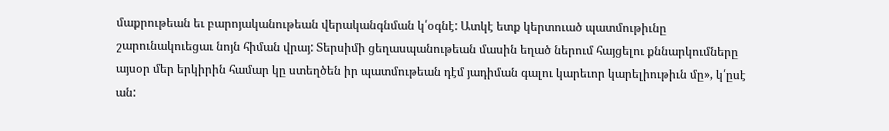մաքրութեան եւ բարոյականութեան վերականգնման կ՛օգնէ: Ատկէ ետք կերտուած պատմութիւնը շարունակուեցաւ նոյն հիման վրայ: Տերսիմի ցեղասպանութեան մասին եղած ներում հայցելու քննարկումները այսօր մեր երկիրին համար կը ստեղծեն իր պատմութեան դէմ յադիման գալու կարեւոր կարելիութիւն մը», կ՛ըսէ ան: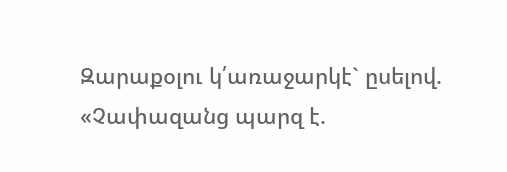Զարաքօլու կ՛առաջարկէ` ըսելով. «Չափազանց պարզ է.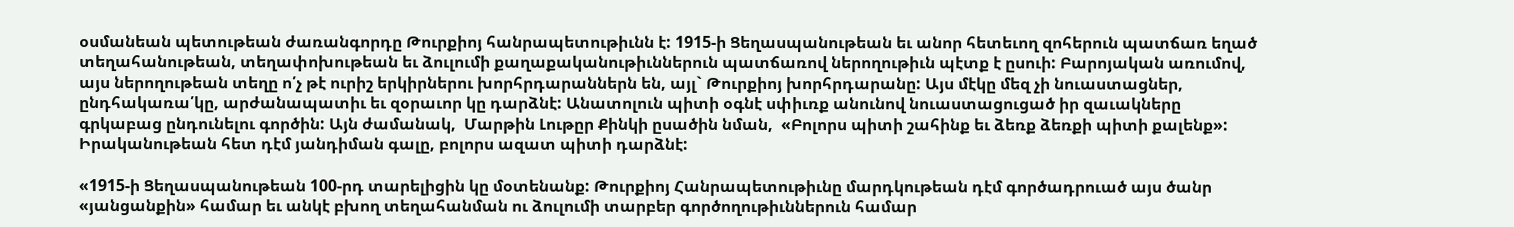օսմանեան պետութեան ժառանգորդը Թուրքիոյ հանրապետութիւնն է: 1915-ի Ցեղասպանութեան եւ անոր հետեւող զոհերուն պատճառ եղած տեղահանութեան, տեղափոխութեան եւ ձուլումի քաղաքականութիւններուն պատճառով ներողութիւն պէտք է ըսուի: Բարոյական առումով, այս ներողութեան տեղը ո՛չ թէ ուրիշ երկիրներու խորհրդարաններն են, այլ` Թուրքիոյ խորհրդարանը: Այս մէկը մեզ չի նուաստացներ, ընդհակառա՛կը, արժանապատիւ եւ զօրաւոր կը դարձնէ: Անատոլուն պիտի օգնէ սփիւռք անունով նուաստացուցած իր զաւակները գրկաբաց ընդունելու գործին: Այն ժամանակ,  Մարթին Լութըր Քինկի ըսածին նման,  «Բոլորս պիտի շահինք եւ ձեռք ձեռքի պիտի քալենք»: Իրականութեան հետ դէմ յանդիման գալը, բոլորս ազատ պիտի դարձնէ:

«1915-ի Ցեղասպանութեան 100-րդ տարելիցին կը մօտենանք: Թուրքիոյ Հանրապետութիւնը մարդկութեան դէմ գործադրուած այս ծանր «յանցանքին» համար եւ անկէ բխող տեղահանման ու ձուլումի տարբեր գործողութիւններուն համար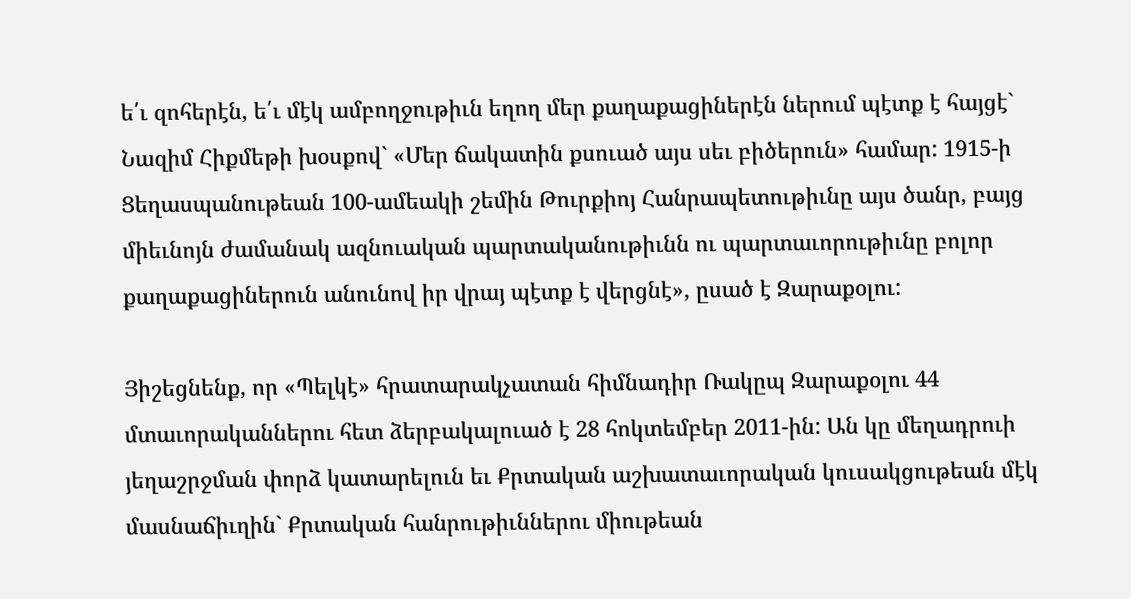ե՛ւ զոհերէն, ե՛ւ մէկ ամբողջութիւն եղող մեր քաղաքացիներէն ներում պէտք է հայցէ` Նազիմ Հիքմեթի խօսքով` «Մեր ճակատին քսուած այս սեւ բիծերուն» համար: 1915-ի Ցեղասպանութեան 100-ամեակի շեմին Թուրքիոյ Հանրապետութիւնը այս ծանր, բայց միեւնոյն ժամանակ ազնուական պարտականութիւնն ու պարտաւորութիւնը բոլոր քաղաքացիներուն անունով իր վրայ պէտք է վերցնէ», ըսած է Զարաքօլու:

Յիշեցնենք, որ «Պելկէ» հրատարակչատան հիմնադիր Ռակըպ Զարաքօլու 44 մտաւորականներու հետ ձերբակալուած է 28 հոկտեմբեր 2011-ին: Ան կը մեղադրուի յեղաշրջման փորձ կատարելուն եւ Քրտական աշխատաւորական կուսակցութեան մէկ մասնաճիւղին` Քրտական հանրութիւններու միութեան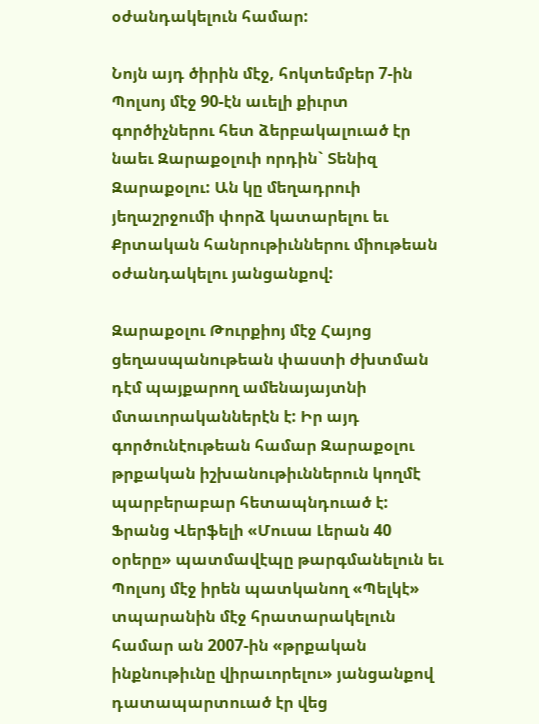օժանդակելուն համար:

Նոյն այդ ծիրին մէջ, հոկտեմբեր 7-ին Պոլսոյ մէջ 90-էն աւելի քիւրտ գործիչներու հետ ձերբակալուած էր նաեւ Զարաքօլուի որդին` Տենիզ Զարաքօլու: Ան կը մեղադրուի յեղաշրջումի փորձ կատարելու եւ Քրտական հանրութիւններու միութեան օժանդակելու յանցանքով:

Զարաքօլու Թուրքիոյ մէջ Հայոց ցեղասպանութեան փաստի ժխտման դէմ պայքարող ամենայայտնի մտաւորականներէն է: Իր այդ գործունէութեան համար Զարաքօլու թրքական իշխանութիւններուն կողմէ պարբերաբար հետապնդուած է: Ֆրանց Վերֆելի «Մուսա Լերան 40 օրերը» պատմավէպը թարգմանելուն եւ Պոլսոյ մէջ իրեն պատկանող «Պելկէ» տպարանին մէջ հրատարակելուն համար ան 2007-ին «թրքական ինքնութիւնը վիրաւորելու» յանցանքով դատապարտուած էր վեց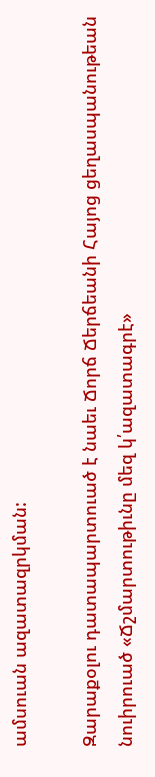ամսուան ազատազրկման:

Զարաքօլու դատապարտուած է նաեւ Ճորճ Ճերճեանի Հայոց ցեղասպանութեան նուիրուած «Ճշմարտութիւնը մեզ կ՛ազատագրէ»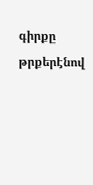գիրքը թրքերէնով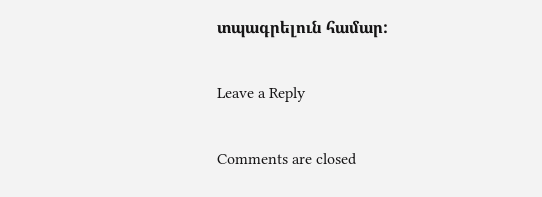տպագրելուն համար:

Leave a Reply

Comments are closed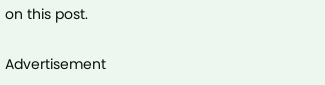on this post.

Advertisement